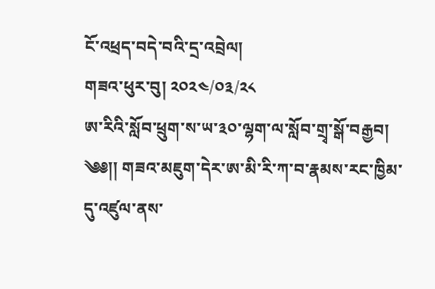ངོ་འཕྲད་བདེ་བའི་དྲ་འབྲེལ།
གཟའ་ཕུར་བུ། ༢༠༢༤/༠༣/༢༨
ཨ་རིའི་སློབ་ཕྲུག་ས་ཡ་༣༠་ལྷག་ལ་སློབ་གྲྭ་སྒོ་བརྒྱབ།
༄༅།། གཟའ་མཇུག་དེར་ཨ་མི་རི་ཀ་བ་རྣམས་རང་ཁྱིམ་དུ་འཛུལ་ནས་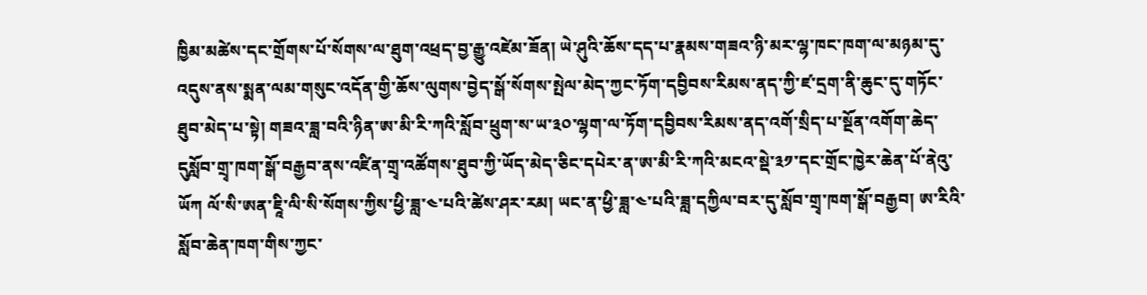ཁྱིམ་མཚེས་དང་གྲོགས་པོ་སོགས་ལ་ཐུག་འཕྲད་བྱ་རྒྱུ་འཛེམ་ཟོན། ཡེ་ཤུའི་ཆོས་དད་པ་རྣམས་གཟའ་ཉི་མར་ལྷ་ཁང་ཁག་ལ་མཉམ་དུ་འདུས་ནས་སྨན་ལམ་གསུང་འདོན་གྱི་ཆོས་ལུགས་བྱེད་སྒོ་སོགས་སྤེལ་མེད་ཀྱང་ཏོག་དབྱིབས་རིམས་ནད་ཀྱི་ཛ་དྲག་ནི་ཆུང་དུ་གཏོང་ཐུབ་མེད་པ་སྟེ། གཟའ་ཟླ་བའི་ཉིན་ཨ་མི་རི་ཀའི་སློབ་ཕྲུག་ས་ཡ་༣༠་ལྷག་ལ་ཏོག་དབྱིབས་རིམས་ནད་འགོ་སྲིད་པ་སྔོན་འགོག་ཆེད་དུསློབ་གྲྭ་ཁག་སྒོ་བརྒྱབ་ནས་འཛིན་གྲྭ་འཚོགས་ཐུབ་ཀྱི་ཡོད་མེད་ཅིང་དཔེར་ན་ཨ་མི་རི་ཀའི་མངའ་སྡེ་༣༡་དང་གྲོང་ཁྱེར་ཆེན་པོ་ནེའུ་ཡོཀ ལོ་སི་ཨན་ཇཱི་ལི་སི་སོགས་ཀྱིས་ཕྱི་ཟླ་༤་པའི་ཚེས་ཤར་རམ། ཡང་ན་ཕྱི་ཟླ་༤་པའི་ཟླ་དཀྱིལ་བར་དུ་སློབ་གྲྭ་ཁག་སྒོ་བརྒྱབ། ཨ་རིའི་སློབ་ཆེན་ཁག་གིས་ཀྱང་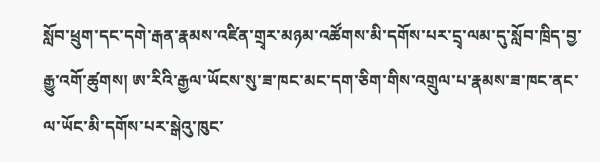སློབ་ཕྲུག་དང་དགེ་རྒན་རྣམས་འཛིན་གྲྭར་མཉམ་འཚོགས་མི་དགོས་པར་དྲྭ་ལམ་དུ་སློབ་ཁྲིད་བྱ་རྒྱུ་འགོ་ཚུགས། ཨ་རིའི་རྒྱལ་ཡོངས་སུ་ཟ་ཁང་མང་དག་ཅིག་གིས་འགྲུལ་པ་རྣམས་ཟ་ཁང་ནང་ལ་ཡོང་མི་དགོས་པར་སྒེའུ་ཁུང་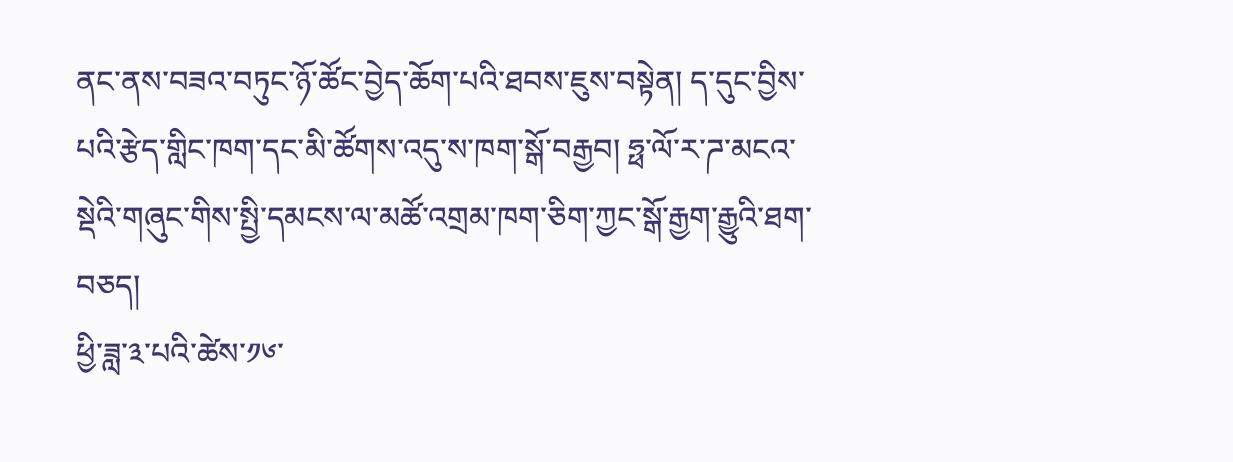ནང་ནས་བཟའ་བཏུང་ཉོ་ཚོང་བྱེད་ཆོག་པའི་ཐབས་ཇུས་བསྟེན། ད་དུང་བྱིས་པའི་རྩེད་གླིང་ཁག་དང་མི་ཚོགས་འདུ་ས་ཁག་སྒོ་བརྒྱབ། ཧྥ་ལོ་ར་ཌ་མངའ་སྡེའི་གཞུང་གིས་སྤྱི་དམངས་ལ་མཚོ་འགྲམ་ཁག་ཅིག་ཀྱང་སྒོ་རྒྱག་རྒྱུའི་ཐག་བཅད།
ཕྱི་ཟླ་༣་པའི་ཚེས་༡༦་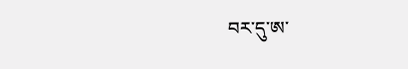བར་དུ་ཨ་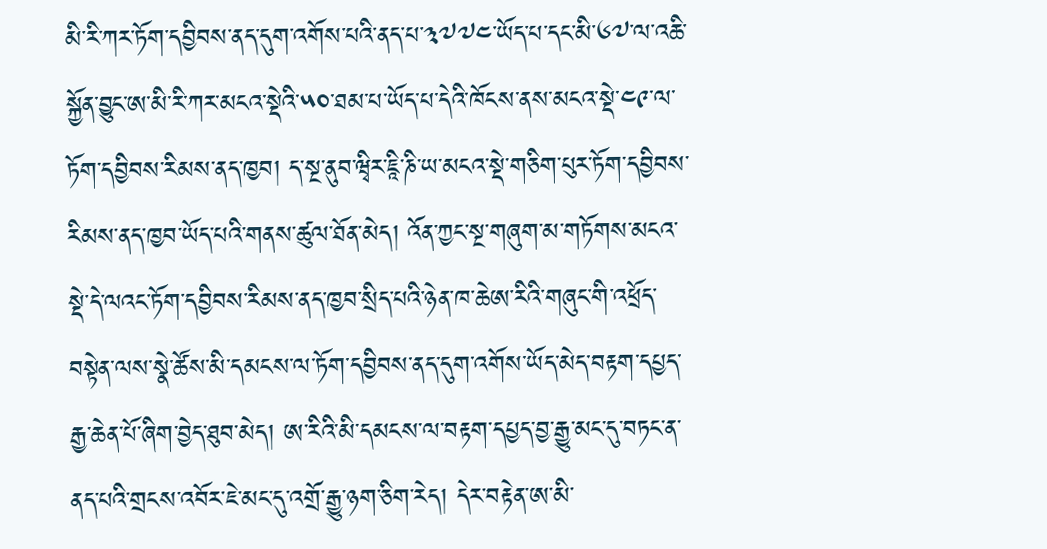མི་རི་ཀར་ཏོག་དབྱིབས་ནད་དུག་འགོས་པའི་ནད་པ་༣༧༧༤་ཡོད་པ་དང་མི་༦༧་ལ་འཆི་སྐྱོན་བྱུང་ཨ་མི་རི་ཀར་མངའ་སྡེའི་༥༠་ཐམ་པ་ཡོད་པ་དེའི་ཁོངས་ནས་མངའ་སྡེ་༤༩་ལ་ཏོག་དབྱིབས་རིམས་ནད་ཁྱབ། ད་སྔ་ནུབ་ཝྭིར་ཇཱི་ཎི་ཡ་མངའ་སྡེ་གཅིག་པུར་ཏོག་དབྱིབས་རིམས་ནད་ཁྱབ་ཡོད་པའི་གནས་ཚུལ་ཐོན་མེད། འོན་ཀྱང་སྔ་གཞུག་མ་གཏོགས་མངའ་སྡེ་དེ་ལའང་ཏོག་དབྱིབས་རིམས་ནད་ཁྱབ་སྲིད་པའི་ཉེན་ཁ་ཆེཨ་རིའི་གཞུང་གི་འཕྲོད་བསྟེན་ལས་སྣེ་ཚོས་མི་དམངས་ལ་ཏོག་དབྱིབས་ནད་དུག་འགོས་ཡོད་མེད་བརྟག་དཔྱད་རྒྱ་ཆེན་པོ་ཞིག་བྱེད་ཐུབ་མེད། ཨ་རིའི་མི་དམངས་ལ་བརྟག་དཔྱད་བྱ་རྒྱུ་མང་དུ་བཏང་ན་ནད་པའི་གྲངས་འབོར་ཇེ་མང་དུ་འགྲོ་རྒྱུ་ཉག་ཅིག་རེད། དེར་བརྟེན་ཨ་མི་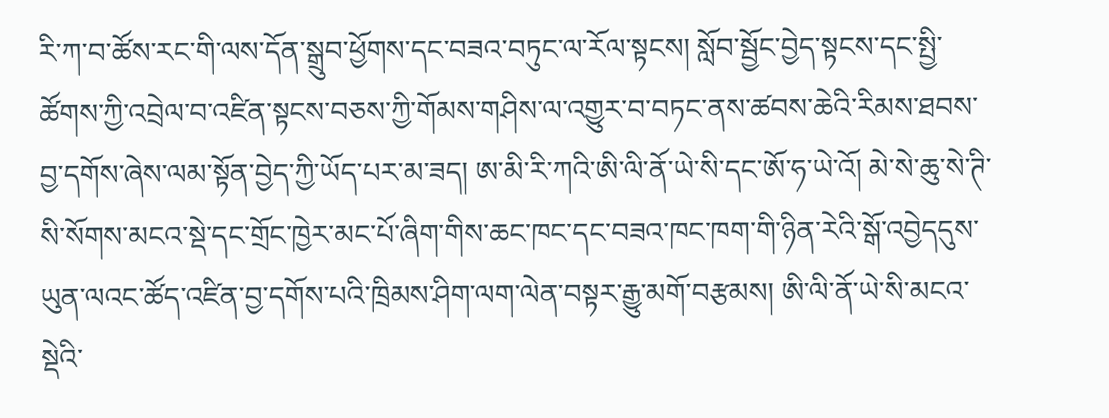རི་ཀ་བ་ཚོས་རང་གི་ལས་དོན་སྒྲུབ་ཕྱོགས་དང་བཟའ་བཏུང་ལ་རོལ་སྟངས། སློབ་སྦྱོང་བྱེད་སྟངས་དང་སྤྱི་ཚོགས་ཀྱི་འབྲེལ་བ་འཛིན་སྟངས་བཅས་ཀྱི་གོམས་གཤིས་ལ་འགྱུར་བ་བཏང་ནས་ཚབས་ཆེའི་རིམས་ཐབས་བྱ་དགོས་ཞེས་ལམ་སྟོན་བྱེད་ཀྱི་ཡོད་པར་མ་ཟད། ཨ་མི་རི་ཀའི་ཨི་ལི་ནོ་ཡེ་སི་དང་ཨོ་ཧ་ཡེ་འོ། མེ་སེ་ཆུ་སེ་ཊི་སི་སོགས་མངའ་སྡེ་དང་གྲོང་ཁྱེར་མང་པོ་ཞིག་གིས་ཆང་ཁང་དང་བཟའ་ཁང་ཁག་གི་ཉིན་རེའི་སྒོ་འབྱེདདུས་ཡུན་ལའང་ཚོད་འཛིན་བྱ་དགོས་པའི་ཁྲིམས་ཤིག་ལག་ལེན་བསྟར་རྒྱུ་མགོ་བརྩམས། ཨི་ལི་ནོ་ཡེ་སི་མངའ་སྡེའི་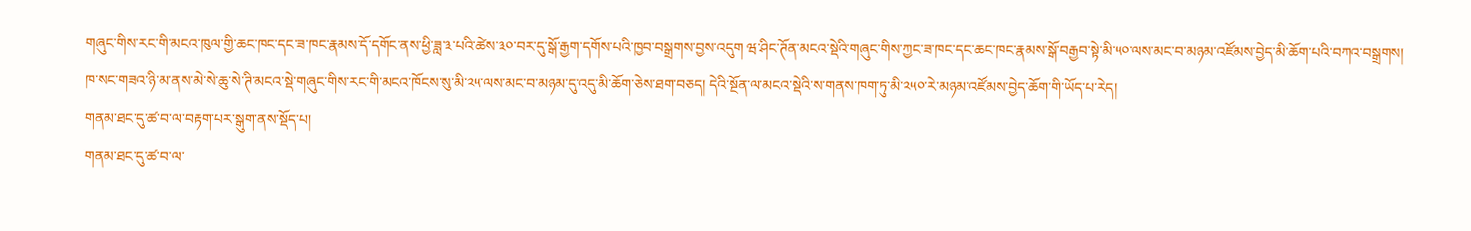གཞུང་གིས་རང་གི་མངའ་ཁུལ་གྱི་ཆང་ཁང་དང་ཟ་ཁང་རྣམས་དོ་དགོང་ནས་ཕྱི་ཟླ་༣་པའི་ཚེས་༣༠་བར་དུ་སྒོ་རྒྱག་དགོས་པའི་ཁྱབ་བསྒྲགས་བྱས་འདུག ཝ་ཤིང་ཊོན་མངའ་སྡེའི་གཞུང་གིས་ཀྱང་ཟ་ཁང་དང་ཆང་ཁང་རྣམས་སྒོ་བརྒྱབ་སྟེ་མི་༥༠་ལས་མང་བ་མཉམ་འཛོམས་བྱེད་མི་ཆོག་པའི་བཀའ་བསྒྲགས། ཁ་སང་གཟའ་ཉི་མ་ནས་མེ་སེ་ཆུ་སེ་ཊི་མངའ་སྡེ་གཞུང་གིས་རང་གི་མངའ་ཁོངས་སུ་མི་༢༥་ལས་མང་བ་མཉམ་དུ་འདུ་མི་ཆོག་ཅེས་ཐག་བཅད། དེའི་སྔོན་ལ་མངའ་སྡེའི་ས་གནས་ཁག་ཏུ་མི་༢༥༠་རེ་མཉམ་འཛོམས་བྱེད་ཆོག་གི་ཡོད་པ་རེད།
གནམ་ཐང་དུ་ཚ་བ་ལ་བརྟག་པར་སྒུག་ནས་སྡོད་པ།
གནམ་ཐང་དུ་ཚ་བ་ལ་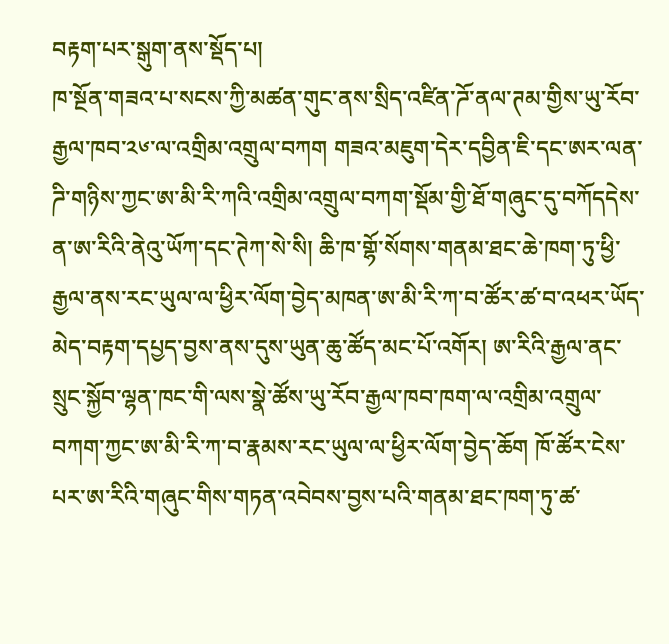བརྟག་པར་སྒུག་ནས་སྡོད་པ།
ཁ་སྔོན་གཟའ་པ་སངས་ཀྱི་མཚན་གུང་ནས་སྲིད་འཛིན་ཌོ་ནལ་ཊམ་གྱིས་ཡུ་རོབ་རྒྱལ་ཁབ་༢༦་ལ་འགྲིམ་འགྲུལ་བཀག གཟའ་མཇུག་དེར་དབྱིན་ཇི་དང་ཨར་ལན་ཌི་གཉིས་ཀྱང་ཨ་མི་རི་ཀའི་འགྲིམ་འགྲུལ་བཀག་སྡོམ་གྱི་ཐོ་གཞུང་དུ་བཀོདདེས་ན་ཨ་རིའི་ནེའུ་ཡོཀ་དང་ཊེཀ་སེ་སི། ཆི་ཁ་གྷོ་སོགས་གནམ་ཐང་ཆེ་ཁག་ཏུ་ཕྱི་རྒྱལ་ནས་རང་ཡུལ་ལ་ཕྱིར་ལོག་བྱེད་མཁན་ཨ་མི་རི་ཀ་བ་ཚོར་ཚ་བ་འཕར་ཡོད་མེད་བརྟག་དཔྱད་བྱས་ནས་དུས་ཡུན་ཆུ་ཚོད་མང་པོ་འགོར། ཨ་རིའི་རྒྱལ་ནང་སྲུང་སྐྱོབ་ལྷན་ཁང་གི་ལས་སྣེ་ཚོས་ཡུ་རོབ་རྒྱལ་ཁབ་ཁག་ལ་འགྲིམ་འགྲུལ་བཀག་ཀྱང་ཨ་མི་རི་ཀ་བ་རྣམས་རང་ཡུལ་ལ་ཕྱིར་ལོག་བྱེད་ཆོག ཁོ་ཚོར་ངེས་པར་ཨ་རིའི་གཞུང་གིས་གཏན་འབེབས་བྱས་པའི་གནམ་ཐང་ཁག་ཏུ་ཚ་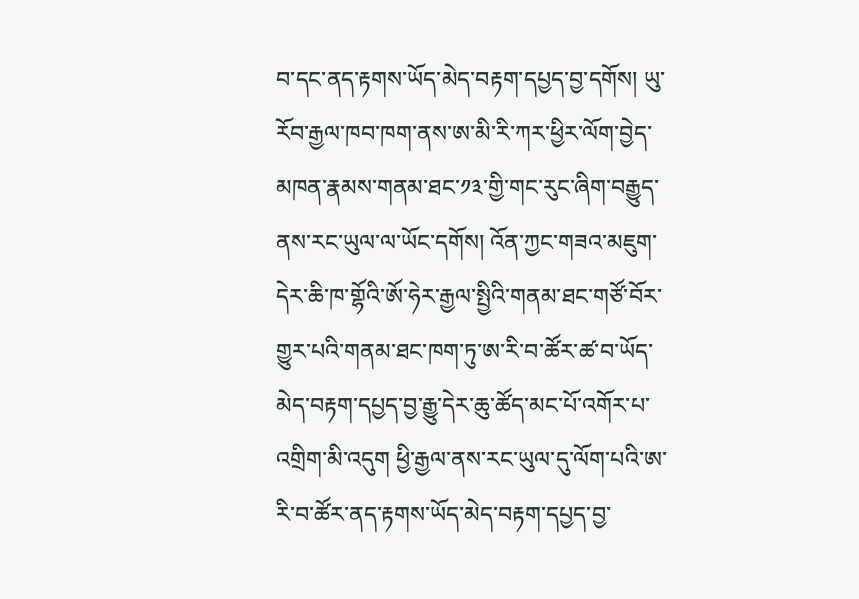བ་དང་ནད་རྟགས་ཡོད་མེད་བརྟག་དཔྱད་བྱ་དགོས། ཡུ་རོབ་རྒྱལ་ཁབ་ཁག་ནས་ཨ་མི་རི་ཀར་ཕྱིར་ལོག་བྱེད་མཁན་རྣམས་གནམ་ཐང་༡༣་གྱི་གང་རུང་ཞིག་བརྒྱུད་ནས་རང་ཡུལ་ལ་ཡོང་དགོས། འོན་ཀྱང་གཟའ་མཇུག་དེར་ཆི་ཁ་གྷོའི་ཨོ་ཧེར་རྒྱལ་སྤྱིའི་གནམ་ཐང་གཙོ་བོར་གྱུར་པའི་གནམ་ཐང་ཁག་ཏུ་ཨ་རི་བ་ཚོར་ཚ་བ་ཡོད་མེད་བརྟག་དཔྱད་བྱ་རྒྱུ་དེར་ཆུ་ཚོད་མང་པོ་འགོར་པ་འགྲིག་མི་འདུག ཕྱི་རྒྱལ་ནས་རང་ཡུལ་དུ་ལོག་པའི་ཨ་རི་བ་ཚོར་ནད་རྟགས་ཡོད་མེད་བརྟག་དཔྱད་བྱ་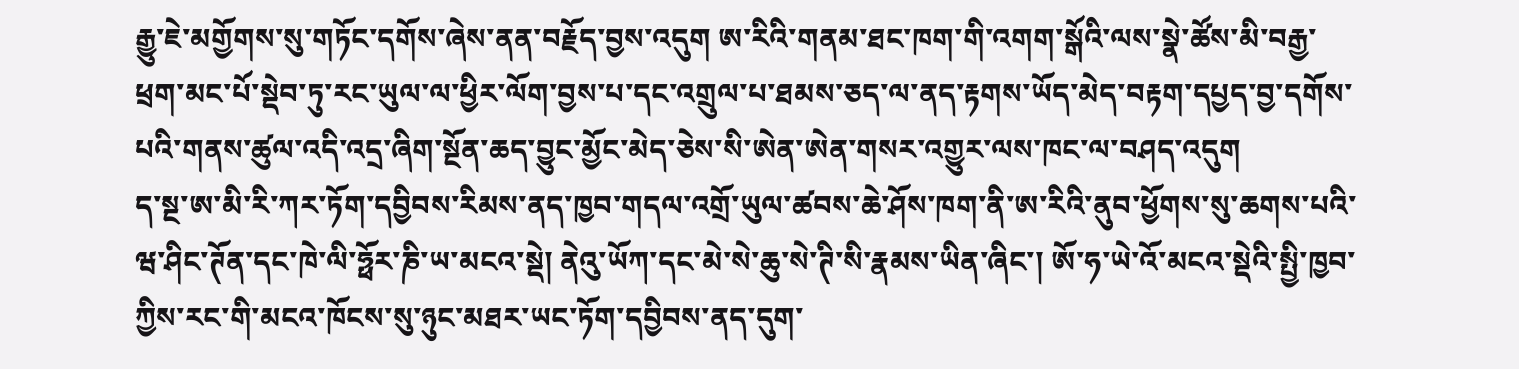རྒྱུ་ཇེ་མགྱོགས་སུ་གཏོང་དགོས་ཞེས་ནན་བརྗོད་བྱས་འདུག ཨ་རིའི་གནམ་ཐང་ཁག་གི་འགག་སྒོའི་ལས་སྣེ་ཚོས་མི་བརྒྱ་ཕྲག་མང་པོ་སྡེབ་ཏུ་རང་ཡུལ་ལ་ཕྱིར་ལོག་བྱས་པ་དང་འགྲུལ་པ་ཐམས་ཅད་ལ་ནད་རྟགས་ཡོད་མེད་བརྟག་དཔྱད་བྱ་དགོས་པའི་གནས་ཚུལ་འདི་འདྲ་ཞིག་སྔོན་ཆད་བྱུང་མྱོང་མེད་ཅེས་སི་ཨེན་ཨེན་གསར་འགྱུར་ལས་ཁང་ལ་བཤད་འདུག
ད་སྔ་ཨ་མི་རི་ཀར་ཏོག་དབྱིབས་རིམས་ནད་ཁྱབ་གདལ་འགྲོ་ཡུལ་ཚབས་ཆེ་ཤོས་ཁག་ནི་ཨ་རིའི་ནུབ་ཕྱོགས་སུ་ཆགས་པའི་ཝ་ཤིང་ཊོན་དང་ཁེ་ལི་ཧྥོར་ཎི་ཡ་མངའ་སྡེ། ནེའུ་ཡོཀ་དང་མེ་སེ་ཆུ་སེ་ཊི་སི་རྣམས་ཡིན་ཞིང་། ཨོ་ཧ་ཡེ་འོ་མངའ་སྡེའི་སྤྱི་ཁྱབ་ཀྱིས་རང་གི་མངའ་ཁོངས་སུ་ཉུང་མཐར་ཡང་ཏོག་དབྱིབས་ནད་དུག་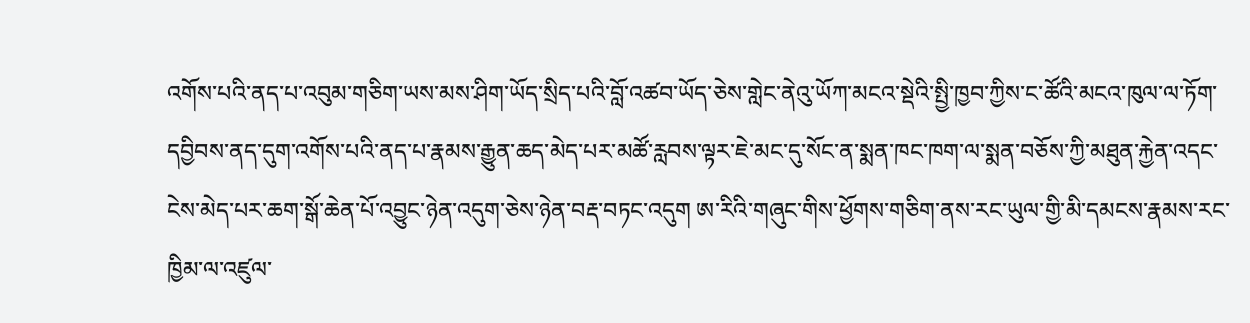འགོས་པའི་ནད་པ་འབུམ་གཅིག་ཡས་མས་ཤིག་ཡོད་སྲིད་པའི་བློ་འཚབ་ཡོད་ཅེས་གླེང་ནེའུ་ཡོཀ་མངའ་སྡེའི་སྤྱི་ཁྱབ་ཀྱིས་ང་ཚོའི་མངའ་ཁུལ་ལ་ཏོག་དབྱིབས་ནད་དུག་འགོས་པའི་ནད་པ་རྣམས་རྒྱུན་ཆད་མེད་པར་མཚོ་རླབས་ལྟར་ཇེ་མང་དུ་སོང་ན་སྨན་ཁང་ཁག་ལ་སྨན་བཅོས་ཀྱི་མཐུན་རྐྱེན་འདང་ངེས་མེད་པར་ཆག་སྒོ་ཆེན་པོ་འབྱུང་ཉེན་འདུག་ཅེས་ཉེན་བརྡ་བཏང་འདུག ཨ་རིའི་གཞུང་གིས་ཕྱོགས་གཅིག་ནས་རང་ཡུལ་གྱི་མི་དམངས་རྣམས་རང་ཁྱིམ་ལ་འཛུལ་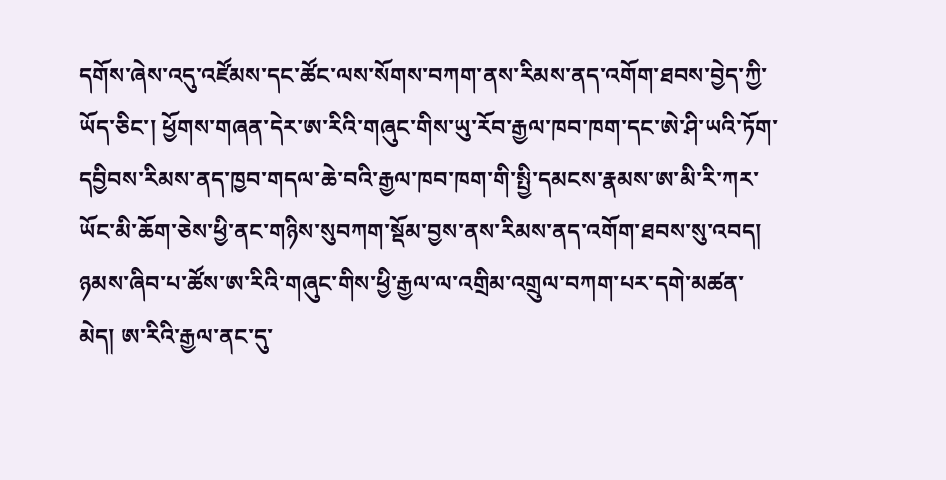དགོས་ཞེས་འདུ་འཛོམས་དང་ཚོང་ལས་སོགས་བཀག་ནས་རིམས་ནད་འགོག་ཐབས་བྱེད་ཀྱི་ཡོད་ཅིང་། ཕྱོགས་གཞན་དེར་ཨ་རིའི་གཞུང་གིས་ཡུ་རོབ་རྒྱལ་ཁབ་ཁག་དང་ཨེ་ཤི་ཡའི་ཏོག་དབྱིབས་རིམས་ནད་ཁྱབ་གདལ་ཆེ་བའི་རྒྱལ་ཁབ་ཁག་གི་སྤྱི་དམངས་རྣམས་ཨ་མི་རི་ཀར་ཡོང་མི་ཆོག་ཅེས་ཕྱི་ནང་གཉིས་སུབཀག་སྡོམ་བྱས་ནས་རིམས་ནད་འགོག་ཐབས་སུ་འབད། ཉམས་ཞིབ་པ་ཚོས་ཨ་རིའི་གཞུང་གིས་ཕྱི་རྒྱལ་ལ་འགྲིམ་འགྲུལ་བཀག་པར་དགེ་མཚན་མེད། ཨ་རིའི་རྒྱལ་ནང་དུ་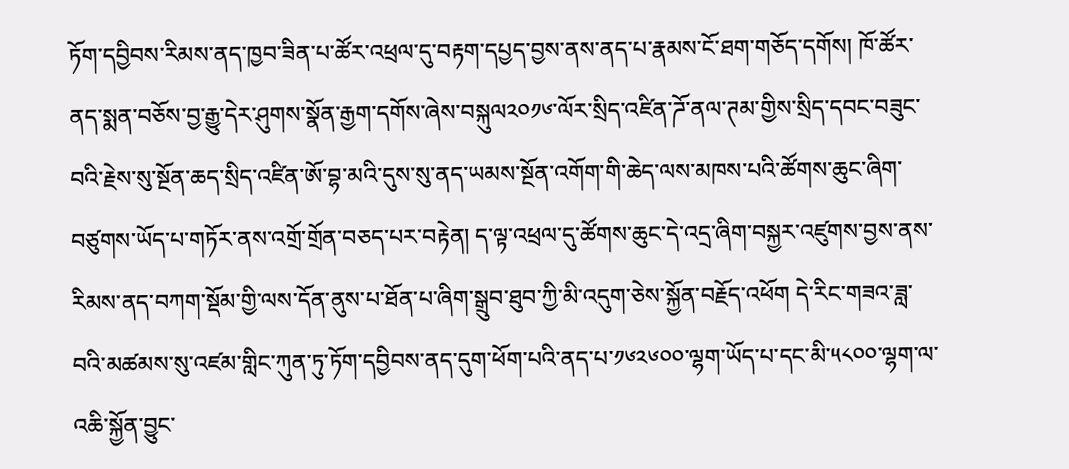ཏོག་དབྱིབས་རིམས་ནད་ཁྱབ་ཟིན་པ་ཚོར་འཕྲལ་དུ་བརྟག་དཔྱད་བྱས་ནས་ནད་པ་རྣམས་ངོ་ཐག་གཅོད་དགོས། ཁོ་ཚོར་ནད་སྨན་བཅོས་བྱ་རྒྱུ་དེར་ཤུགས་སྣོན་རྒྱག་དགོས་ཞེས་བསྐུལ༢༠༡༦་ལོར་སྲིད་འཛིན་ཌོ་ནལ་ཊམ་གྱིས་སྲིད་དབང་བཟུང་བའི་རྗེས་སུ་སྔོན་ཆད་སྲིད་འཛིན་ཨོ་བྷ་མའི་དུས་སུ་ནད་ཡམས་སྔོན་འགོག་གི་ཆེད་ལས་མཁས་པའི་ཚོགས་ཆུང་ཞིག་བཙུགས་ཡོད་པ་གཏོར་ནས་འགྲོ་གྲོན་བཅད་པར་བརྟེན། ད་ལྟ་འཕྲལ་དུ་ཚོགས་ཆུང་དེ་འདྲ་ཞིག་བསྐྱར་འཛུགས་བྱས་ནས་རིམས་ནད་བཀག་སྡོམ་གྱི་ལས་དོན་ནུས་པ་ཐོན་པ་ཞིག་སྒྲུབ་ཐུབ་ཀྱི་མི་འདུག་ཅེས་སྐྱོན་བརྗོད་འཕོག དེ་རིང་གཟའ་ཟླ་བའི་མཚམས་སུ་འཛམ་གླིང་ཀུན་ཏུ་ཏོག་དབྱིབས་ནད་དུག་ཕོག་པའི་ནད་པ་༡༦༢༦༠༠་ལྷག་ཡོད་པ་དང་མི་༥༨༠༠་ལྷག་ལ་འཆི་སྐྱོན་བྱུང་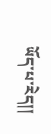ཡོད་པ་རེད།།